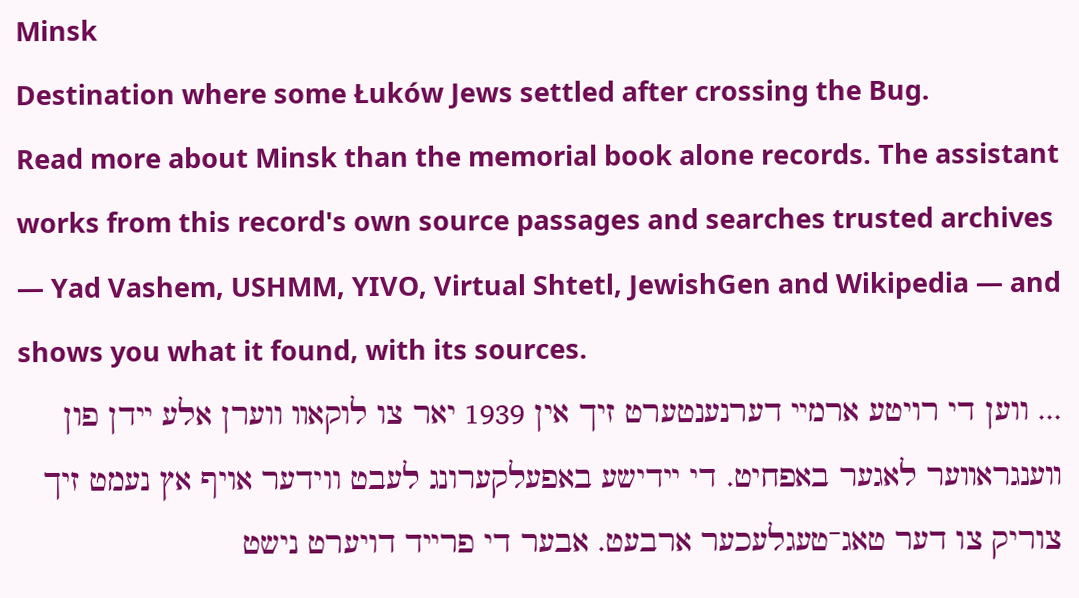Minsk
Destination where some Łuków Jews settled after crossing the Bug.
Read more about Minsk than the memorial book alone records. The assistant works from this record's own source passages and searches trusted archives — Yad Vashem, USHMM, YIVO, Virtual Shtetl, JewishGen and Wikipedia — and shows you what it found, with its sources.
... ווען די רויטע ארמײ דערנענטערט זיך אין 1939 יאר צו לוקאװ ווערן אלע ײדן פון װענגראװער לאגער באפחיט. די ײדישע באפעלקערונג לעבט ווידער אויף אץ נעמט זיך צוריק צו דער טאג־טעגלעכער ארבעט. אבער די פרײד דויערט נישט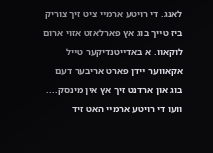לאנג. די רויטע ארמײ ציט זיך צוריק ביז טײך בוג אץ פארלאזט אזוי ארום לוקאװ. א באדײטנדיקער טײל אקאװער ײדן פארט אריבער דעם בוג און ארדנט זיך אץ אין מינסק.... װעו די רויטע ארמײ האט זיד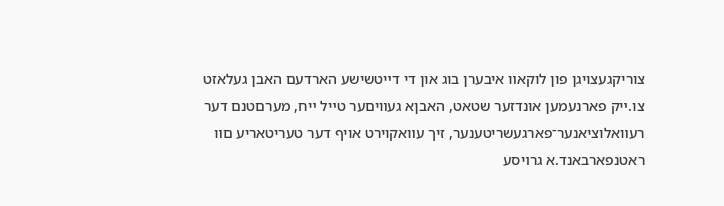צוריקגעצויגן פון לוקאװ איבערן בוג און די דײטשישע הארדעם האבן געלאזט צו.ײק פארנעמען אונדזער שטאט, האבןא געװיםער טײל ײח, מערםטנם דער רעװאלוציאנער־פארגעשריטענער, זיך עװאקוירט אויף דער טעריטאריע םװ ראטנפארבאנד.א גרױסע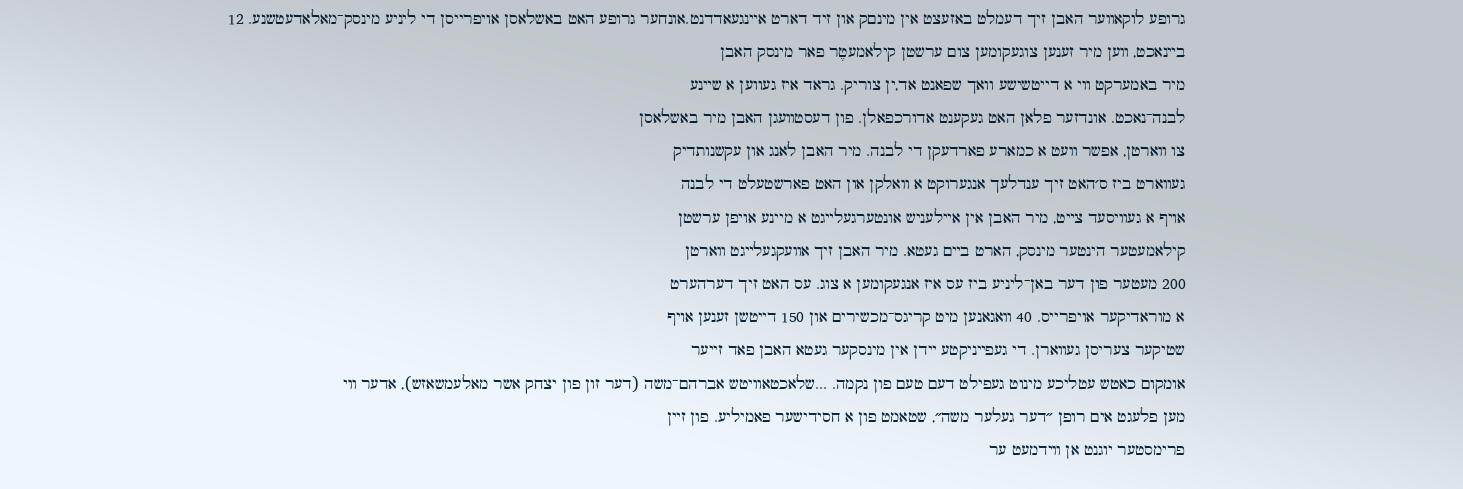גרופע לוקאװער האבן זיך דעמלט באזעצט אין מינםק און זיד דארט אײנגעאדדנט.אונחער גרופע האט באשלאסן אויפרייסן די ליניע מינסק־מאלאדעטשנע. 12
בײנאכט, װען מיר זענען צוגעקומען צום ערשטן קילאמעטֶר פאר מינסק האבן
מיר באמערקט װי א דייטשישע וואך שפאנט אד,ין צוריק. גראד איז געווען א שײנע
לבנה־נאכט. אונדזער פלאן האט געקענט אדורכפאלן. פון דעסטװעגן האבן מיר באשלאסן
צו װארטן, אפשר װעט א כמארע פארדעקן די לבנה. מיר האבן לאנג און עקשנותדיק
געװארט ביז ס׳האט זיך ענדלעך אנגערוקט א װאלקן און האט פארשטעלט די לבנה
אויף א געװיסעד צײט, מיר האבן אין איילעניש אונטערגעלײגט א מיינע אויפן ערשטן
קילאמעטער הינטער מינסק, הארט בײם געטא. מיר האבן זיך אװעקגעלײגט װארטן
200 מעטער פון דער באן־ליניע ביז עס איז אנגעקומען א צוג. עס האט זיך דערהערט
א מוראדיקער אויפרייס. 40 װאגאנען מיט קריגס־מכשירים און 150 דײטשן זענען אױף
שטיקער צעריסן געװארן. די געפײניקטע ײדן אין מינסקער געטא האבן פאד זייער
אומקום כאטש עטליכע מינוט געפילט דעם טעם פון נקמה. ...שלאכטאװיטש אברהם־משה (דער זון פון יצחק אשר מאלעמשאזש), אדער װי
מען פלעגט אים רופן ״דער געלער משה״, שטאמט פון א חסידישער פאמיליע. פון זײן
פרימסטער יוגנט אן װידמעט ער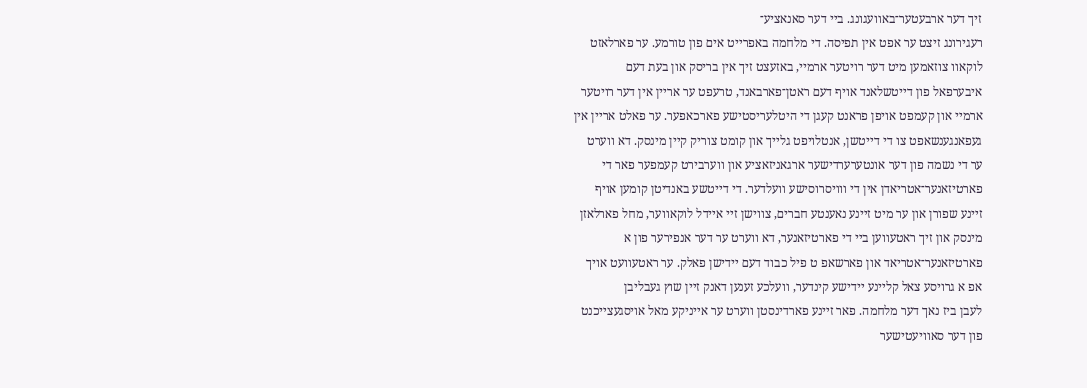זיך דער ארבעטער־באװעגונג. בײ דער סאנאציע־
רעגירונג זיצט ער אפט אין תפיסה. די מלחמה באפרײט אים פון טורמע. ער פארלאזט
לוקאװ צוזאמען מיט דער רויטער ארמיי, באזעצט זיך אין בריסק און בעת דעם
איבערפאל פון דײטשלאנד אויף דעם ראטן־פארבאנד, טרעפט ער ארײן אין דער רויטער
ארמײ און קעמפט אויפן פראנט קעגן די היטלעריסטישע פארכאפער. ער פאלט ארײן אין
געפאנגענשאפט צו די דײטשן, אנטלויפט גלײך און קומט צוריק קײן מינסק. דא ווערט
ער די נשמה פון דער אונטערערדישער ארגאניזאציע און װערבירט קעמפער פאר די
פארטיזאנער־אטריאדן אין די װױסרוסישע װעלדער. די דײטשע באנדיטן קומען אויף
זײנע שפורן און ער מיט זײנע נאענטע חברים, צװישן זײ אײדל לוקאװער, מחל פארלאזן
מינסק און זיך ראטעװען בײ די פארטיזאנער, דא ווערט ער דער אנפירער פון א
פארטיזאנער־אטריאד און פארשאפ ט פיל כבוד דעם ײדישן פאלק. ער ראטעװעט אויך
אפ א גרויסע צאל קלײנע ײדישע קינדער, װעלכע זענען דאנק זײן שוץ געבליבן
לעבן ביז נאך דער מלחמה. פאר זײנע פארדינסטן ווערט ער אײניקע מאל אויסגעצײכנט
פון דער סאװיעטישער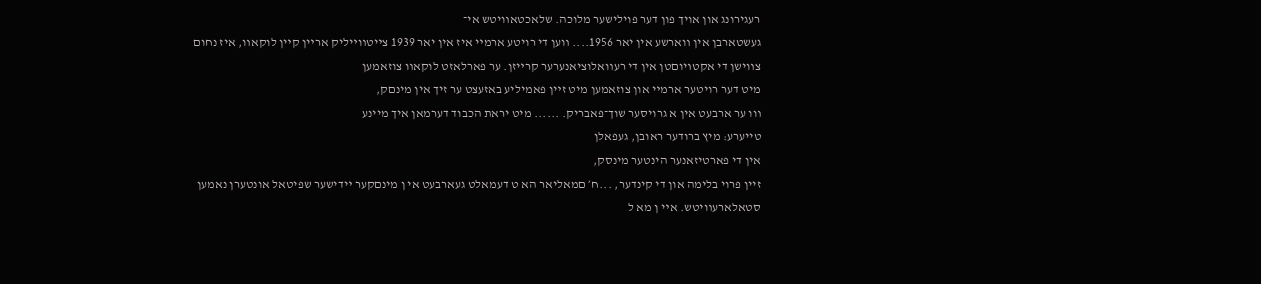רעגירונג און אויך פון דער פוילישער מלוכה. שלאכטאװיטש אי־
געשטארבן אין װארשע אין יאר 1956.... װען די רויטע ארמײ איז אין יאר 1939 צײטװײליק ארײן קײן לוקאװ, איז נחום
צװישן די אקטױוםטן אין די רעװאלוציאנערער קרײזן. ער פארלאזט לוקאװ צוזאמען
מיט דער רויטער ארמײ און צוזאמען מיט זײן פאמיליע באזעצט ער זיך אין מינםק,
װו ער ארבעט אין א גרויסער שוך־פאבריק. ...... מיט יראת הכבוד דערמאן איך מיינע
טייערע: מיץ ברודער ראובן, געפאלן
אין די פארטיזאנער הינטער מינסק,
זיין פרוי בלימה און די קינדער, ...ח׳ םמאליאר הא ט דעמאלט געארבעט אי ן מינםקער ײדישער שפיטאל אונטערן נאמען סטאלארעװיטש. אײ ן מא ל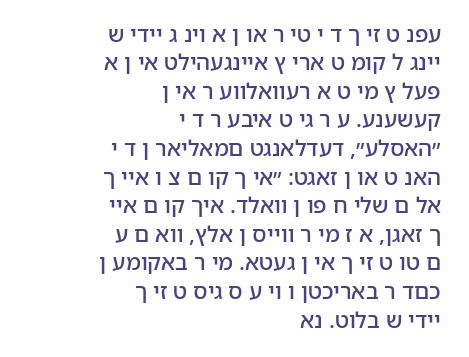עפנ ט זי ך ד י טי ר או ן א ױנ ג ײדי ש ײנג ל קומ ט ארי ץ איינגעהילט אי ן א פעל ץ מי ט א רעװאלװע ר אי ן קעשענע. ע ר גי ט איבע ר ד י ״האסלע״, דעדלאנגט םמאליאר ן ד י האנ ט או ן זאגט: ״אי ך קו ם צ ו אײ ך אל ם שלי ח פו ן װאלד. איך קו ם אײ ך זאגן, א ז מי ר װײס ן אלץ, װא ם ע ם טו ט זי ך אי ן געטא. מי ר באקומע ן כםד ר באריכטן ו ױ ע ס גיס ט זי ך ײדי ש בלוט. נא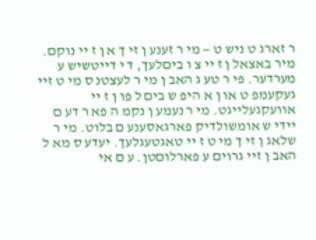ר זארג ט ניש ט — מי ר זענע ן זי ך א ן ז ײ נוקם. מיר באצאל ן ז ײ צ ו ביםלעך, ד י דײטשיש ע מערדער. פי ר טע ג האב ן מי ר לעצטנ ס מי ט זײ געקעמפ ט או ן א היפ ש בים ל פו ן ז ײ אװעקגעלײגט. מי ר נעמע ן נקמ ה פא ר דע ם ײדי ש אומשולדיק פארגאסענע ם בלוט. מי ר שלאג ן זי ך מי ט ז ײ טאגטעגלעך. יעדע ס מא ל האב ן זײ גרוים ע פארלוםטן. ע ם אי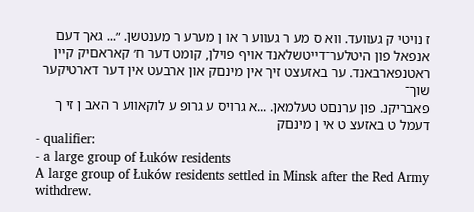ז נויטי ק געװעד. װא ס מע ר געװע ר או ן מערע ר מענטשן. ״... גאך דעם אנפאל פון היטלער־דײטשלאנד אױף פוילן, קומט דער ח׳ קאראםיק קײן
ראטנפארבאנד. ער באזעצט זיך אין מינםק און ארבעט אין דער דארטיקער שוך־
פאבריקנ. פון ערנםט טעלמאן. ...א גרױס ע גרופ ע לוקאװע ר האב ן זי ך דעמל ט באזעצ ט אי ן מינםק
- qualifier:
- a large group of Łuków residents
A large group of Łuków residents settled in Minsk after the Red Army withdrew.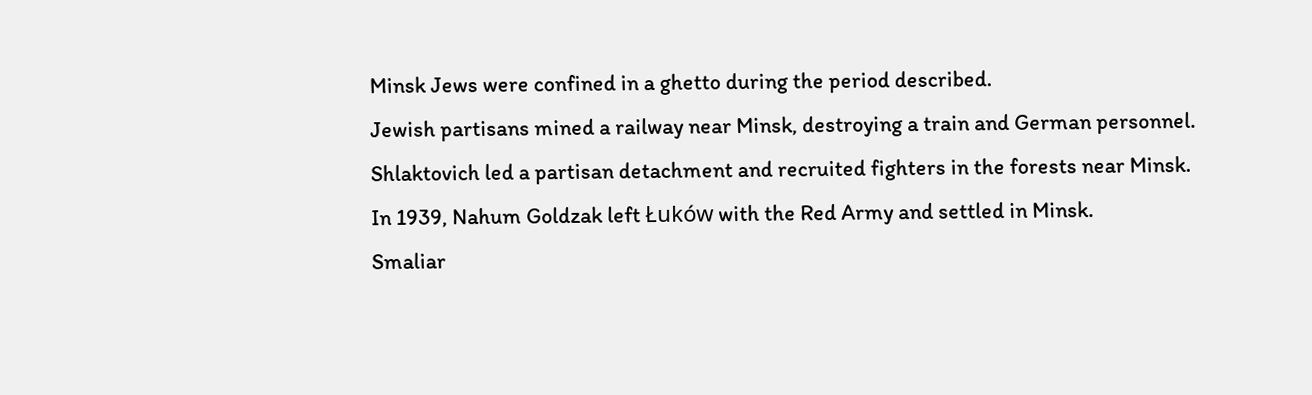Minsk Jews were confined in a ghetto during the period described.
Jewish partisans mined a railway near Minsk, destroying a train and German personnel.
Shlaktovich led a partisan detachment and recruited fighters in the forests near Minsk.
In 1939, Nahum Goldzak left Łuków with the Red Army and settled in Minsk.
Smaliar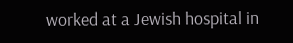worked at a Jewish hospital in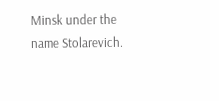Minsk under the name Stolarevich.